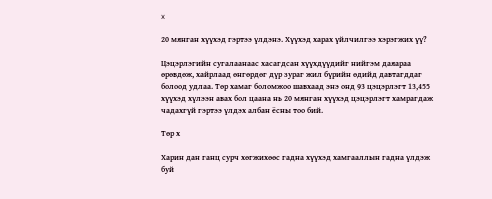x

20 мянган хүүхэд гэртээ үлдэнэ. Хүүхэд харах үйлчилгээ хэрэгжих үү?

Цэцэрлэгийн сугалаанаас хасагдсан хүүхдүүдийг нийгэм даяараа өрөвдөж, хайрлаад өнгөрдөг дүр зураг жил бүрийн өдийд давтагддаг болоод удлаа. Төр хамаг боломжоо шавхаад энэ онд 93 цэцэрлэгт 13,455 хүүхэд хүлээн авах бол цаана нь 20 мянган хүүхэд цэцэрлэгт хамрагдаж чадахгүй гэртээ үлдэх албан ёсны тоо бий.

Төр х

Харин дан ганц сурч хөгжихөөс гадна хүүхэд хамгааллын гадна үлдэж буй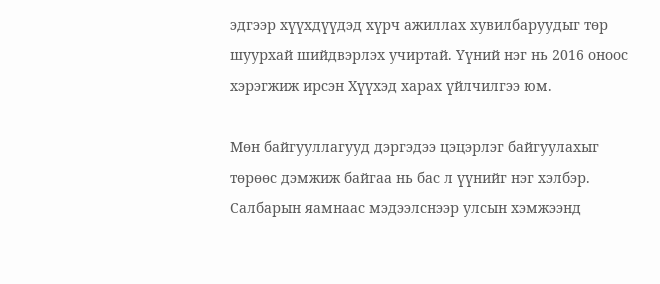эдгээр хүүхдүүдэд хүрч ажиллах хувилбаруудыг төр шуурхай шийдвэрлэх учиртай. Үүний нэг нь 2016 оноос хэрэгжиж ирсэн Хүүхэд харах үйлчилгээ юм.

Мөн байгууллагууд дэргэдээ цэцэрлэг байгуулахыг төрөөс дэмжиж байгаа нь бас л үүнийг нэг хэлбэр. Салбарын яамнаас мэдээлснээр улсын хэмжээнд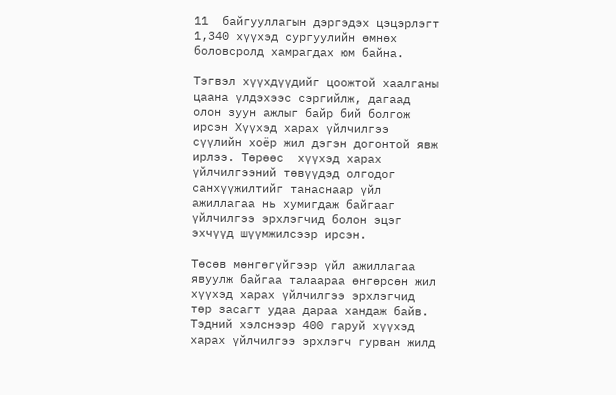11  байгууллагын дэргэдэх цэцэрлэгт 1,340 хүүхэд сургуулийн өмнөх боловсролд хамрагдах юм байна.

Тэгвэл хүүхдүүдийг цоожтой хаалганы цаана үлдэхээс сэргийлж, дагаад олон зуун ажлыг байр бий болгож ирсэн Хүүхэд харах үйлчилгээ сүүлийн хоёр жил дэгэн догонтой явж ирлээ. Төрөөс  хүүхэд харах үйлчилгээний төвүүдэд олгодог санхүүжилтийг танаснаар үйл ажиллагаа нь хумигдаж байгааг үйлчилгээ эрхлэгчид болон эцэг эхчүүд шүүмжилсээр ирсэн.

Төсөв мөнгөгүйгээр үйл ажиллагаа явуулж байгаа талаараа өнгөрсөн жил хүүхэд харах үйлчилгээ эрхлэгчид төр засагт удаа дараа хандаж байв. Тэдний хэлснээр 400 гаруй хүүхэд харах үйлчилгээ эрхлэгч гурван жилд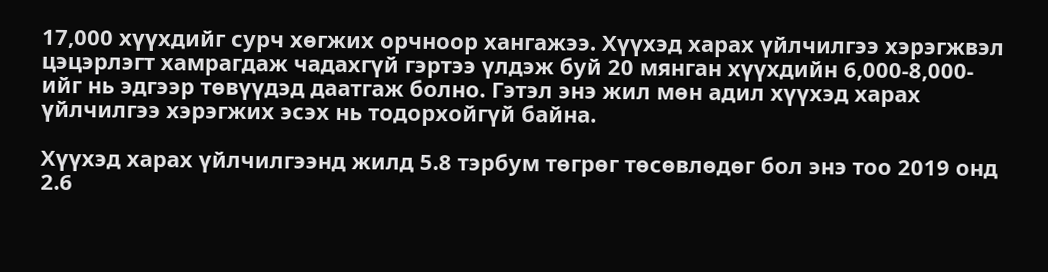17,000 хүүхдийг сурч хөгжих орчноор хангажээ. Хүүхэд харах үйлчилгээ хэрэгжвэл цэцэрлэгт хамрагдаж чадахгүй гэртээ үлдэж буй 20 мянган хүүхдийн 6,000-8,000-ийг нь эдгээр төвүүдэд даатгаж болно. Гэтэл энэ жил мөн адил хүүхэд харах үйлчилгээ хэрэгжих эсэх нь тодорхойгүй байна.

Хүүхэд харах үйлчилгээнд жилд 5.8 тэрбум төгрөг төсөвлөдөг бол энэ тоо 2019 онд 2.6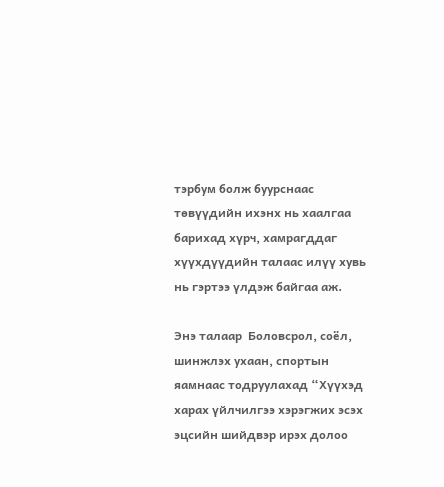тэрбум болж буурснаас төвүүдийн ихэнх нь хаалгаа барихад хүрч, хамрагддаг хүүхдүүдийн талаас илүү хувь нь гэртээ үлдэж байгаа аж.

Энэ талаар  Боловсрол, соёл, шинжлэх ухаан, спортын яамнаас тодруулахад “Хүүхэд харах үйлчилгээ хэрэгжих эсэх эцсийн шийдвэр ирэх долоо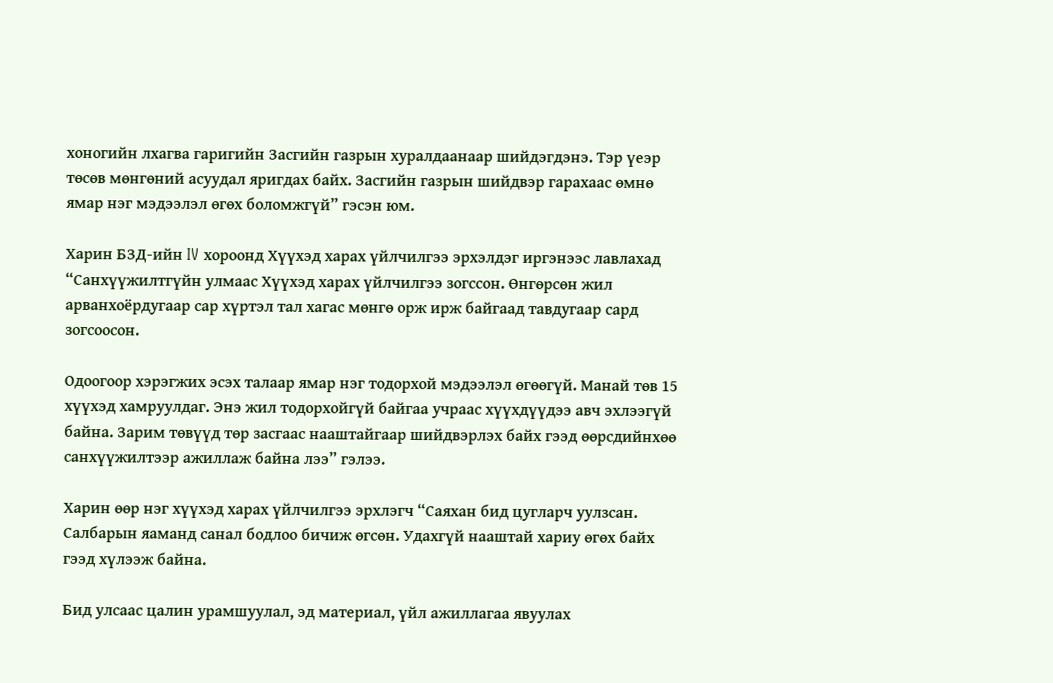хоногийн лхагва гаригийн Засгийн газрын хуралдаанаар шийдэгдэнэ. Тэр үеэр төсөв мөнгөний асуудал яригдах байх. Засгийн газрын шийдвэр гарахаас өмнө ямар нэг мэдээлэл өгөх боломжгүй” гэсэн юм.

Харин БЗД-ийн IV хороонд Хүүхэд харах үйлчилгээ эрхэлдэг иргэнээс лавлахад “Санхүүжилтгүйн улмаас Хүүхэд харах үйлчилгээ зогссон. Өнгөрсөн жил арванхоёрдугаар сар хүртэл тал хагас мөнгө орж ирж байгаад тавдугаар сард зогсоосон.

Одоогоор хэрэгжих эсэх талаар ямар нэг тодорхой мэдээлэл өгөөгүй. Манай төв 15 хүүхэд хамруулдаг. Энэ жил тодорхойгүй байгаа учраас хүүхдүүдээ авч эхлээгүй байна. Зарим төвүүд төр засгаас нааштайгаар шийдвэрлэх байх гээд өөрсдийнхөө санхүүжилтээр ажиллаж байна лээ” гэлээ.

Харин өөр нэг хүүхэд харах үйлчилгээ эрхлэгч “Саяхан бид цугларч уулзсан. Салбарын яаманд санал бодлоо бичиж өгсөн. Удахгүй нааштай хариу өгөх байх гээд хүлээж байна.

Бид улсаас цалин урамшуулал, эд материал, үйл ажиллагаа явуулах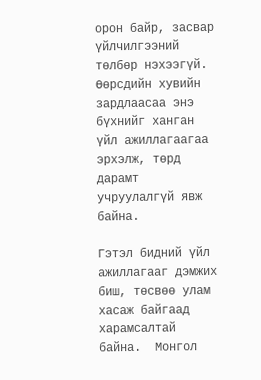орон байр, засвар үйлчилгээний төлбөр нэхээгүй. Өөрсдийн хувийн зардлаасаа энэ бүхнийг ханган үйл ажиллагаагаа эрхэлж, төрд дарамт учруулалгүй явж байна.

Гэтэл бидний үйл ажиллагааг дэмжих биш, төсвөө улам хасаж байгаад харамсалтай байна.  Монгол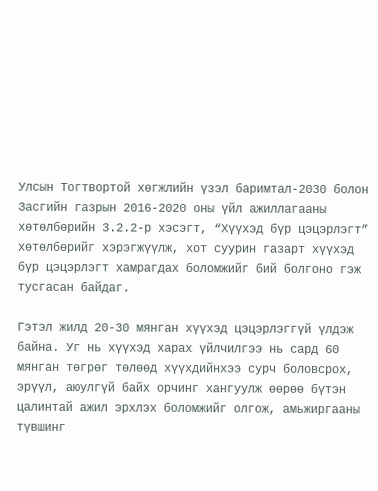Улсын Тогтвортой хөгжлийн үзэл баримтал-2030 болон Засгийн газрын 2016-2020 оны үйл ажиллагааны хөтөлбөрийн 3.2.2-р хэсэгт, “Хүүхэд бүр цэцэрлэгт” хөтөлбөрийг хэрэгжүүлж, хот суурин газарт хүүхэд бүр цэцэрлэгт хамрагдах боломжийг бий болгоно гэж тусгасан байдаг.

Гэтэл жилд 20-30 мянган хүүхэд цэцэрлэггүй үлдэж байна. Уг нь хүүхэд харах үйлчилгээ нь сард 60 мянган төгрөг төлөөд хүүхдийнхээ сурч боловсрох, эрүүл, аюулгүй байх орчинг хангуулж өөрөө бүтэн цалинтай ажил эрхлэх боломжийг олгож, амьжиргааны түвшинг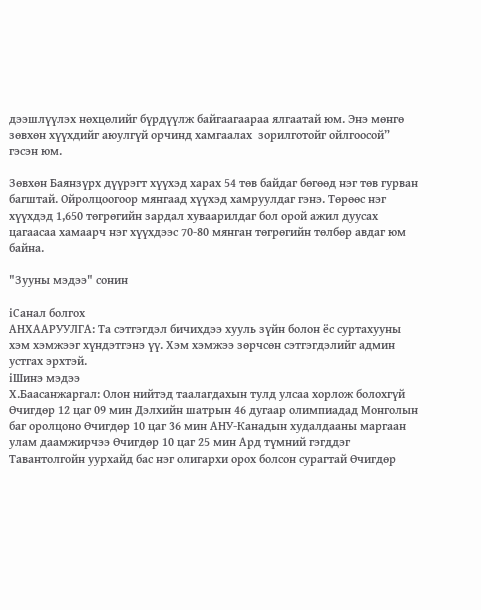дээшлүүлэх нөхцөлийг бүрдүүлж байгаагаараа ялгаатай юм. Энэ мөнгө зөвхөн хүүхдийг аюулгүй орчинд хамгаалах  зорилготойг ойлгоосой” гэсэн юм.

Зөвхөн Баянзүрх дүүрэгт хүүхэд харах 54 төв байдаг бөгөөд нэг төв гурван багштай. Ойролцоогоор мянгаад хүүхэд хамруулдаг гэнэ. Төрөөс нэг хүүхдэд 1,650 төгрөгийн зардал хуваарилдаг бол орой ажил дуусах цагаасаа хамаарч нэг хүүхдээс 70-80 мянган төгрөгийн төлбөр авдаг юм байна.

"Зууны мэдээ" сонин

iСанал болгох
АНХААРУУЛГА: Та сэтгэгдэл бичихдээ хууль зүйн болон ёс суртахууны хэм хэмжээг хүндэтгэнэ үү. Хэм хэмжээ зөрчсөн сэтгэгдэлийг админ устгах эрхтэй.
iШинэ мэдээ
Х.Баасанжаргал: Олон нийтэд таалагдахын тулд улсаа хорлож болохгүй Өчигдөр 12 цаг 09 мин Дэлхийн шатрын 46 дугаар олимпиадад Монголын баг оролцоно Өчигдөр 10 цаг 36 мин АНУ-Канадын худалдааны маргаан улам даамжирчээ Өчигдөр 10 цаг 25 мин Ард түмний гэгддэг Тавантолгойн уурхайд бас нэг олигархи орох болсон сурагтай Өчигдөр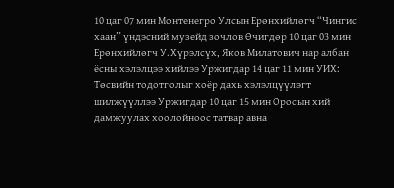10 цаг 07 мин Монтенегро Улсын Ерөнхийлөгч “Чингис хаан” үндэсний музейд зочлов Өчигдөр 10 цаг 03 мин Ерөнхийлөгч У.Хүрэлсүх, Яков Милатович нар албан ёсны хэлэлцээ хийлээ Уржигдар 14 цаг 11 мин УИХ: Төсвийн тодотголыг хоёр дахь хэлэлцүүлэгт шилжүүллээ Уржигдар 10 цаг 15 мин Оросын хий дамжуулах хоолойноос татвар авна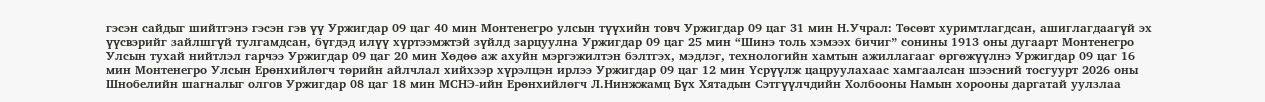гэсэн сайдыг шийтгэнэ гэсэн гэв үү Уржигдар 09 цаг 40 мин Монтенегро улсын түүхийн товч Уржигдар 09 цаг 31 мин Н.Учрал: Төсөвт хуримтлагдсан, ашиглагдаагүй эх үүсвэрийг зайлшгүй тулгамдсан, бүгдэд илүү хүртээмжтэй зүйлд зарцуулна Уржигдар 09 цаг 25 мин “Шинэ толь хэмээх бичиг” сонины 1913 оны дугаарт Монтенегро Улсын тухай нийтлэл гарчээ Уржигдар 09 цаг 20 мин Хөдөө аж ахуйн мэргэжилтэн бэлтгэх, мэдлэг, технологийн хамтын ажиллагааг өргөжүүлнэ Уржигдар 09 цаг 16 мин Монтенегро Улсын Ерөнхийлөгч төрийн айлчлал хийхээр хүрэлцэн ирлээ Уржигдар 09 цаг 12 мин Үсрүүлж цацруулахаас хамгаалсан шээсний тосгуурт 2026 оны Шнобелийн шагналыг олгов Уржигдар 08 цаг 18 мин МСНЭ-ийн Ерөнхийлөгч Л.Нинжжамц Бүх Хятадын Сэтгүүлчдийн Холбооны Намын хорооны даргатай уулзлаа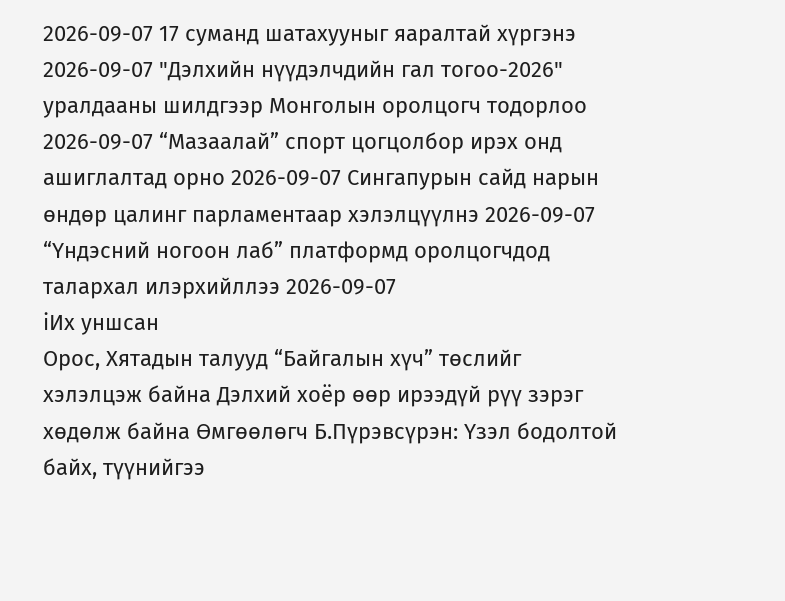2026-09-07 17 суманд шатахууныг яаралтай хүргэнэ 2026-09-07 "Дэлхийн нүүдэлчдийн гал тогоо-2026" уралдааны шилдгээр Монголын оролцогч тодорлоо 2026-09-07 “Мазаалай” спорт цогцолбор ирэх онд ашиглалтад орно 2026-09-07 Сингапурын сайд нарын өндөр цалинг парламентаар хэлэлцүүлнэ 2026-09-07 “Үндэсний ногоон лаб” платформд оролцогчдод талархал илэрхийллээ 2026-09-07
iИх уншсан
Орос, Хятадын талууд “Байгалын хүч” төслийг хэлэлцэж байна Дэлхий хоёр өөр ирээдүй рүү зэрэг хөдөлж байна Өмгөөлөгч Б.Пүрэвсүрэн: Үзэл бодолтой байх, түүнийгээ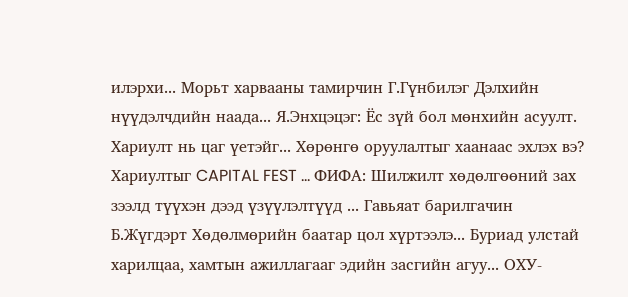илэрхи... Морьт харвааны тамирчин Г.Гүнбилэг Дэлхийн нүүдэлчдийн наада... Я.Энхцэцэг: Ёс зүй бол мөнхийн асуулт. Хариулт нь цаг үетэйг... Хөрөнгө оруулалтыг хаанаас эхлэх вэ? Хариултыг CAPITAL FEST ... ФИФА: Шилжилт хөдөлгөөний зах зээлд түүхэн дээд үзүүлэлтүүд ... Гавьяат барилгачин Б.Жүгдэрт Хөдөлмөрийн баатар цол хүртээлэ... Буриад улстай харилцаа, хамтын ажиллагааг эдийн засгийн агуу... ОХУ-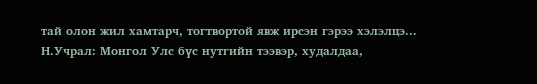тай олон жил хамтарч, тогтвортой явж ирсэн гэрээ хэлэлцэ... Н.Учрал: Монгол Улс бүс нутгийн тээвэр, худалдаа,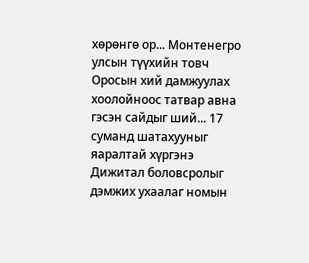хөрөнгө ор... Монтенегро улсын түүхийн товч Оросын хий дамжуулах хоолойноос татвар авна гэсэн сайдыг ший... 17 суманд шатахууныг яаралтай хүргэнэ Дижитал боловсролыг дэмжих ухаалаг номын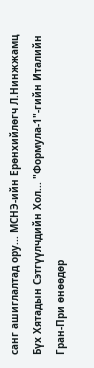санг ашиглалтад ору... МСНЭ-ийн Ерөнхийлөгч Л.Нинжжамц Бүх Хятадын Сэтгүүлчдийн Хол... "Формула-1"-гийн Италийн Гран-При өнөөдөр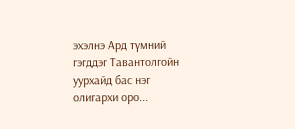эхэлнэ Ард түмний гэгддэг Тавантолгойн уурхайд бас нэг олигархи оро...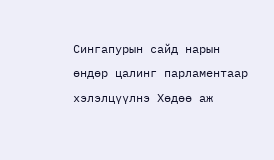Сингапурын сайд нарын өндөр цалинг парламентаар хэлэлцүүлнэ Хөдөө аж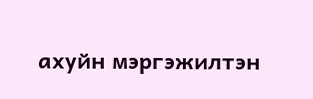ахуйн мэргэжилтэн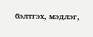бэлтгэх, мэдлэг,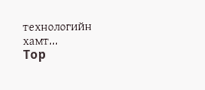технологийн хамт...
Top